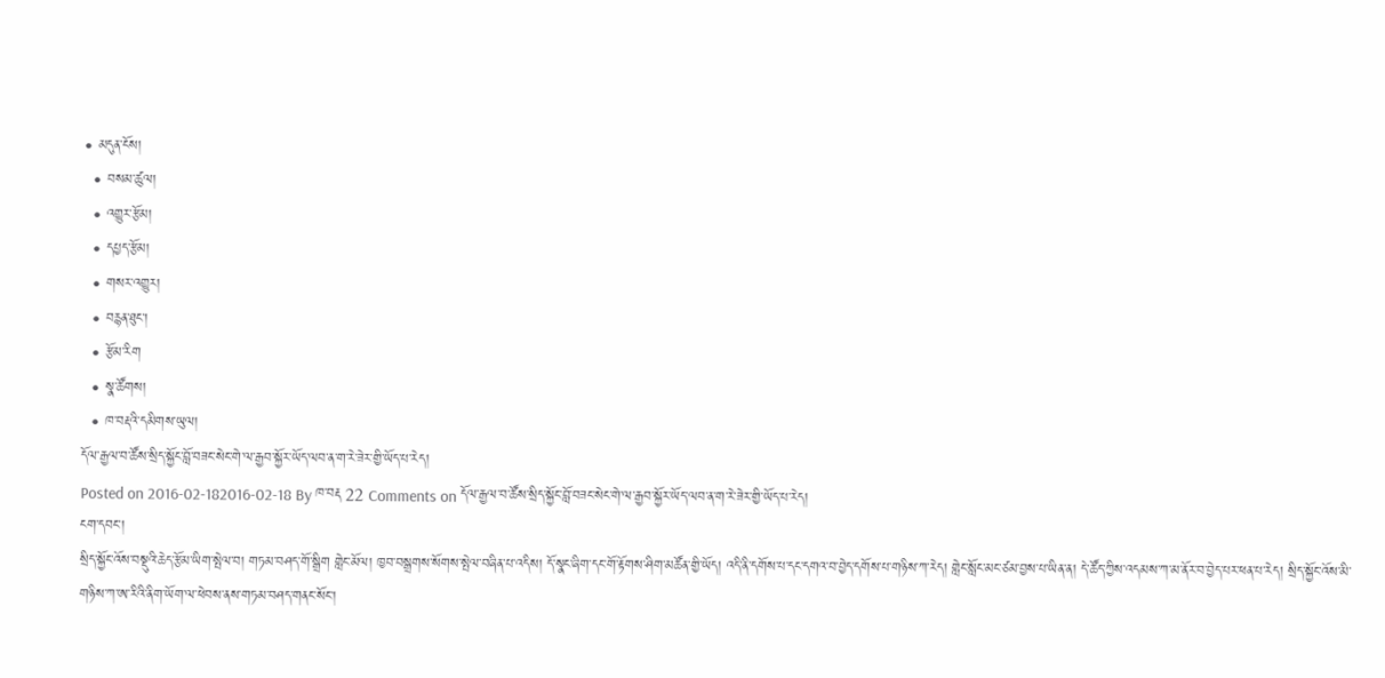• མདུན་ངོས།
  • བསམ་ཚུལ།
  • འགྱུར་རྩོམ།
  • དཔྱད་རྩོམ།
  • གསར་འགྱུར།
  • བརྙན་ཐུང་།
  • རྩོམ་རིག
  • སྣ་ཚོགས།
  • ཁ་བརྡའི་དམིགས་ཡུལ།
དོལ་རྒྱལ་བ་ཚོས་སྲིད་སྐྱོང་བློ་བཟང་སེང་གེ་ལ་རྒྱབ་སྐྱོར་ཡོད་ལབ་ན་ག་རེ་ཟེར་གྱི་ཡོད་པ་རེད།
Posted on 2016-02-182016-02-18 By ཁ་བརྡ 22 Comments on དོལ་རྒྱལ་བ་ཚོས་སྲིད་སྐྱོང་བློ་བཟང་སེང་གེ་ལ་རྒྱབ་སྐྱོར་ཡོད་ལབ་ན་ག་རེ་ཟེར་གྱི་ཡོད་པ་རེད།
ངག་དབང་།
སྲིད་སྐྱོང་འོས་བསྡུའི་ཆེད་རྩོམ་ཡིག་སྤེལ་བ། གཏམ་བཤད་གོ་སྒྲིག གླེང་མོལ། ཁྱབ་བསྒྲགས་སོགས་སྤེལ་བཞིན་པ་འདིས། དོ་སྣང་ཞིག་དང་གོ་རྟོགས་ཤིག་མཚོན་གྱི་ཡོད། འདི་ནི་དགོས་པ་དང་དགའ་བ་བྱེད་དགོས་པ་གཉིས་ཀ་རེད། གླེང་སློང་མང་ཙམ་བྱས་པ་ཡིན་ན། དེ་ཚོད་ཀྱིས་འདམས་ཀ་མ་ནོར་བ་བྱེད་པར་ཕན་པ་རེད། སྲིད་སྐྱོང་འོས་མི་གཉིས་ཀ་ཨ་རིའི་ནིག་ཡོག་ལ་ཕེབས་ནས་གཏམ་བཤད་གནང་སོང་།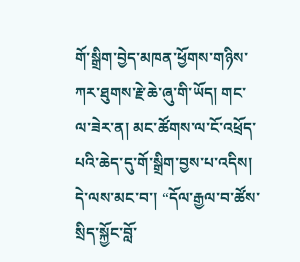གོ་སྒྲིག་བྱེད་མཁན་ཕྱོགས་གཉིས་ཀར་ཐུགས་རྗེ་ཆེ་ཞུ་གི་ཡོད། གང་ལ་ཟེར་ན། མང་ཚོགས་ལ་ངོ་འཕྲོད་པའི་ཆེད་དུ་གོ་སྒྲིག་བྱས་པ་འདིས།
དེ་ལས་མང་བ་། “དོལ་རྒྱལ་བ་ཚོས་སྲིད་སྐྱོང་བློ་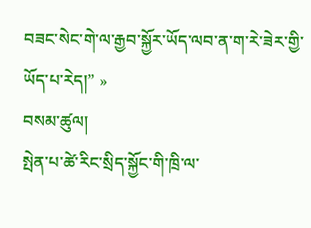བཟང་སེང་གེ་ལ་རྒྱབ་སྐྱོར་ཡོད་ལབ་ན་ག་རེ་ཟེར་གྱི་ཡོད་པ་རེད།” »
བསམ་ཚུལ།
སྤེན་པ་ཚེ་རིང་སྲིད་སྐྱོང་གི་ཁྲི་ལ་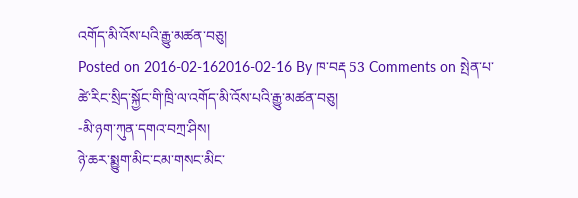འགོད་མི་འོས་པའི་རྒྱུ་མཚན་བཅུ།
Posted on 2016-02-162016-02-16 By ཁ་བརྡ 53 Comments on སྤེན་པ་ཚེ་རིང་སྲིད་སྐྱོང་གི་ཁྲི་ལ་འགོད་མི་འོས་པའི་རྒྱུ་མཚན་བཅུ།
-མི་ཉག་ཀུན་དགའ་བཀྲ་ཤིས།
ཉེ་ཆར་སྨྱུག་མིང་ངམ་གསང་མིང་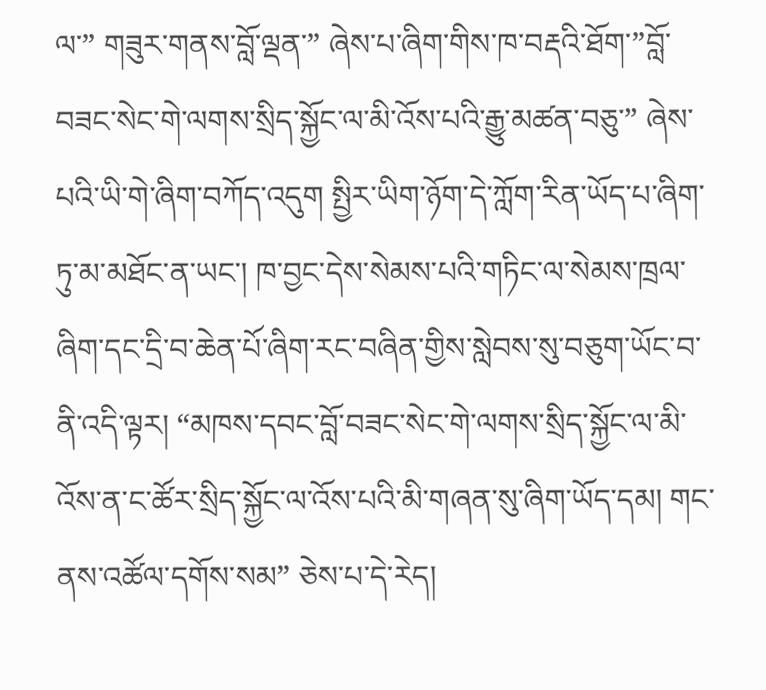ལ་” གཟུར་གནས་བློ་ལྡན་” ཞེས་པ་ཞིག་གིས་ཁ་བརྡའི་ཐོག་”བློ་བཟང་སེང་གེ་ལགས་སྲིད་སྐྱོང་ལ་མི་འོས་པའི་རྒྱུ་མཚན་བཅུ་” ཞེས་པའི་ཡི་གེ་ཞིག་བཀོད་འདུག སྤྱིར་ཡིག་ཉོག་དེ་ཀློག་རིན་ཡོད་པ་ཞིག་ཏུ་མ་མཐོང་ན་ཡང་། ཁ་བྱང་དེས་སེམས་པའི་གཏིང་ལ་སེམས་ཁྲལ་ཞིག་དང་དྲི་བ་ཆེན་པོ་ཞིག་རང་བཞིན་གྱིས་སླེབས་སུ་བཅུག་ཡོང་བ་ནི་འདི་ལྟར། “མཁས་དབང་བློ་བཟང་སེང་གེ་ལགས་སྲིད་སྐྱོང་ལ་མི་འོས་ན་ང་ཚོར་སྲིད་སྐྱོང་ལ་འོས་པའི་མི་གཞན་སུ་ཞིག་ཡོད་དམ། གང་ནས་འཚོལ་དགོས་སམ” ཅེས་པ་དེ་རེད།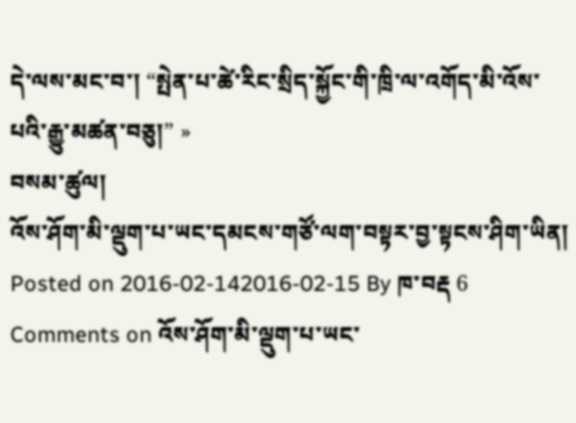དེ་ལས་མང་བ་། “སྤེན་པ་ཚེ་རིང་སྲིད་སྐྱོང་གི་ཁྲི་ལ་འགོད་མི་འོས་པའི་རྒྱུ་མཚན་བཅུ།” »
བསམ་ཚུལ།
འོས་ཤོག་མི་ལྡུག་པ་ཡང་དམངས་གཙོ་ལག་བསྟར་བྱ་སྟངས་ཤིག་ཡིན།
Posted on 2016-02-142016-02-15 By ཁ་བརྡ 6 Comments on འོས་ཤོག་མི་ལྡུག་པ་ཡང་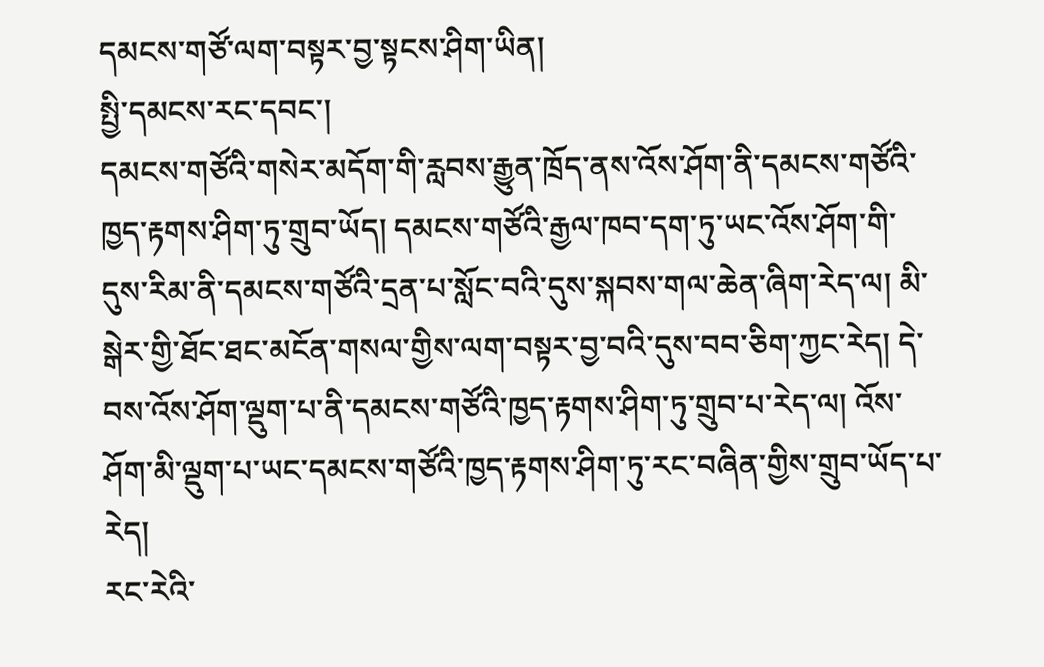དམངས་གཙོ་ལག་བསྟར་བྱ་སྟངས་ཤིག་ཡིན།
སྤྱི་དམངས་རང་དབང་།
དམངས་གཙོའི་གསེར་མདོག་གི་རླབས་རྒྱུན་ཁྲོད་ནས་འོས་ཤོག་ནི་དམངས་གཙོའི་ཁྱད་རྟགས་ཤིག་ཏུ་གྲུབ་ཡོད། དམངས་གཙོའི་རྒྱལ་ཁབ་དག་ཏུ་ཡང་འོས་ཤོག་གི་དུས་རིམ་ནི་དམངས་གཙོའི་དྲན་པ་སློང་བའི་དུས་སྐབས་གལ་ཆེན་ཞིག་རེད་ལ། མི་སྒེར་གྱི་ཐོང་ཐང་མངོན་གསལ་གྱིས་ལག་བསྟར་བྱ་བའི་དུས་བབ་ཅིག་ཀྱང་རེད། དེ་བས་འོས་ཤོག་ལྡུག་པ་ནི་དམངས་གཙོའི་ཁྱད་རྟགས་ཤིག་ཏུ་གྲུབ་པ་རེད་ལ། འོས་ཤོག་མི་ལྡུག་པ་ཡང་དམངས་གཙོའི་ཁྱད་རྟགས་ཤིག་ཏུ་རང་བཞིན་གྱིས་གྲུབ་ཡོད་པ་རེད།
རང་རེའི་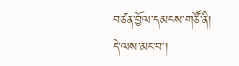བཙན་བྱོལ་དམངས་གཙོ་ནི།
དེ་ལས་མང་བ་།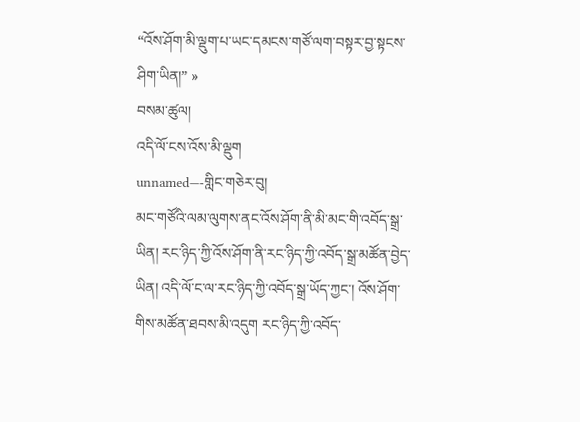“འོས་ཤོག་མི་ལྡུག་པ་ཡང་དམངས་གཙོ་ལག་བསྟར་བྱ་སྟངས་ཤིག་ཡིན།” »
བསམ་ཚུལ།
འདི་ལོ་ངས་འོས་མི་ལྡུག
unnamed—-གླིང་གཅེར་བུ།
མང་གཙོའི་ལམ་ལུགས་ནང་འོས་ཤོག་ནི་མི་མང་གི་འབོད་སྒྲ་ཡིན། རང་ཉིད་ཀྱི་འོས་ཤོག་ནི་རང་ཉིད་ཀྱི་འབོད་སྒྲ་མཚོན་བྱེད་ཡིན། འདི་ལོ་ང་ལ་རང་ཉིད་ཀྱི་འབོད་སྒྲ་ཡོད་ཀྱང་། འོས་ཤོག་གིས་མཚོན་ཐབས་མི་འདུག རང་ཉིད་ཀྱི་འབོད་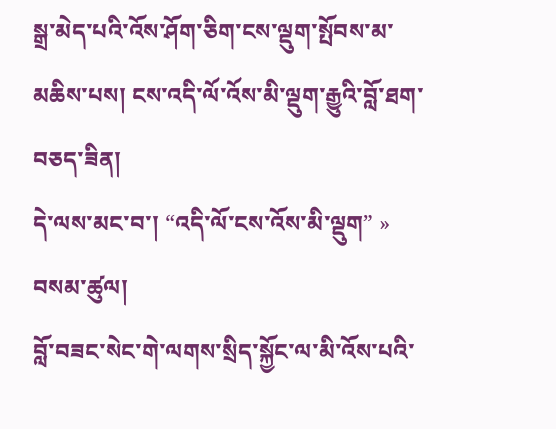སྒྲ་མེད་པའི་འོས་ཤོག་ཅིག་ངས་ལྡུག་སྤོབས་མ་མཆིས་པས། ངས་འདི་ལོ་འོས་མི་ལྡུག་རྒྱུའི་བློ་ཐག་བཅད་ཟིན།
དེ་ལས་མང་བ་། “འདི་ལོ་ངས་འོས་མི་ལྡུག” »
བསམ་ཚུལ།
བློ་བཟང་སེང་གེ་ལགས་སྲིད་སྐྱོང་ལ་མི་འོས་པའི་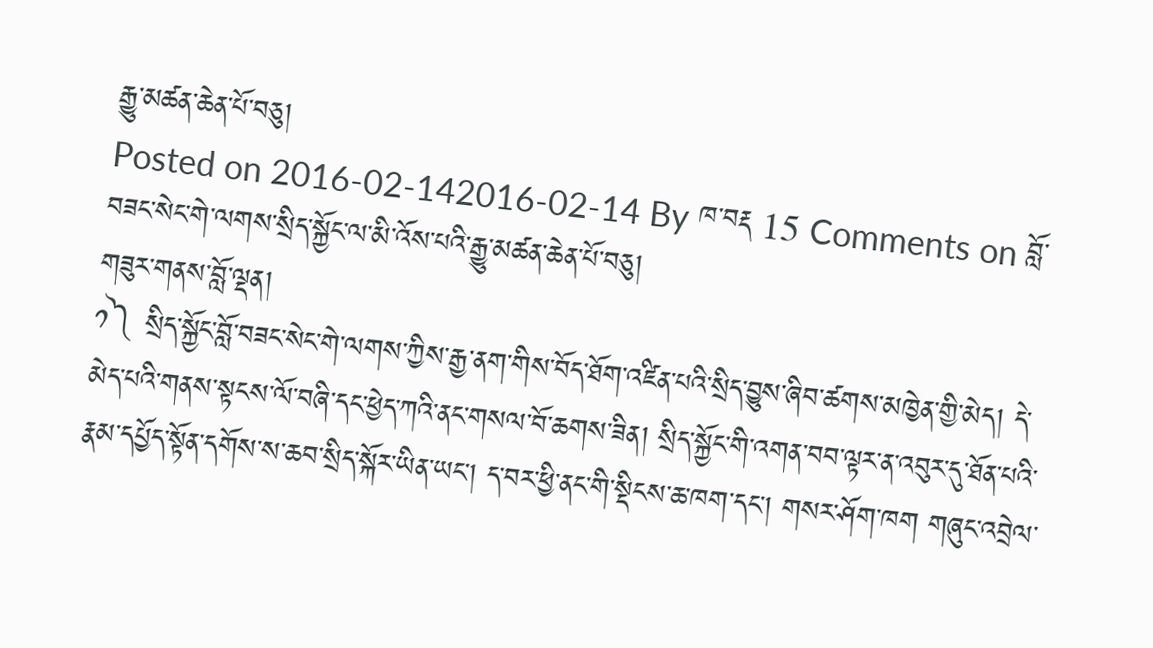རྒྱུ་མཚན་ཆེན་པོ་བཅུ།
Posted on 2016-02-142016-02-14 By ཁ་བརྡ 15 Comments on བློ་བཟང་སེང་གེ་ལགས་སྲིད་སྐྱོང་ལ་མི་འོས་པའི་རྒྱུ་མཚན་ཆེན་པོ་བཅུ།
གཟུར་གནས་བློ་ལྡན།
༡༽ སྲིད་སྐྱོང་བློ་བཟང་སེང་གེ་ལགས་ཀྱིས་རྒྱ་ནག་གིས་བོད་ཐོག་འཛིན་པའི་སྲིད་བྱུས་ཞིབ་ཚགས་མཁྱེན་གྱི་མེད། དེ་མེད་པའི་གནས་སྟངས་ལོ་བཞི་དང་ཕྱེད་ཀའི་ནང་གསལ་བོ་ཆགས་ཟིན། སྲིད་སྐྱོང་གི་འགན་བབ་ལྟར་ན་འབུར་དུ་ཐོན་པའི་རྣམ་དཔྱོད་སྟོན་དགོས་ས་ཆབ་སྲིད་སྐོར་ཡིན་ཡང་། ད་བར་ཕྱི་ནང་གི་སྡིངས་ཆ་ཁག་དང་། གསར་ཤོག་ཁག གཞུང་འབྲེལ་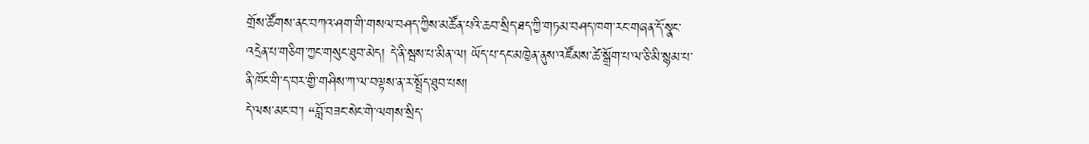གྲོས་ཚོགས་ནང་བཀའ་ཤག་གི་གསལ་བཤད་ཀྱིས་མཚོན་པའི་ཆབ་སྲིད་ཐད་ཀྱི་གཏམ་བཤད་ཁག་རང་གཞན་དོ་སྣང་འདྲེན་པ་གཅིག་ཀྱང་གསུང་ཐུབ་མེད། དེ་ནི་སྦས་པ་མིན་ལ། ཡོད་པ་དང་མཁྱེན་ནུས་འཛོམས་ཚེ་སྒྲོག་པ་ལ་ཅི་མི་སྙམ་པ་ནི་ཁོང་གི་ད་བར་གྱི་གཤིས་ཀ་ལ་བལྟས་ན་ར་སྤྲོད་ཐུབ་པས།
དེ་ལས་མང་བ་། “བློ་བཟང་སེང་གེ་ལགས་སྲིད་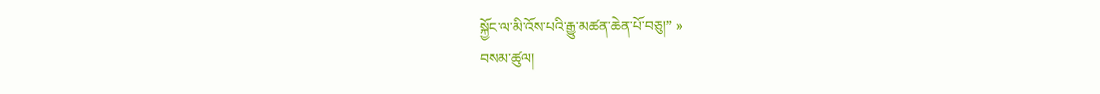སྐྱོང་ལ་མི་འོས་པའི་རྒྱུ་མཚན་ཆེན་པོ་བཅུ།” »
བསམ་ཚུལ།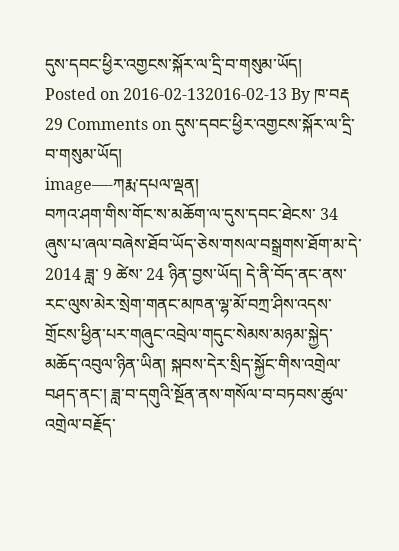དུས་དབང་ཕྱིར་འགྱངས་སྐོར་ལ་དྲི་བ་གསུམ་ཡོད།
Posted on 2016-02-132016-02-13 By ཁ་བརྡ 29 Comments on དུས་དབང་ཕྱིར་འགྱངས་སྐོར་ལ་དྲི་བ་གསུམ་ཡོད།
image—-ཀརྨ་དཔལ་ལྡན།
བཀའ་ཤག་གིས་གོང་ས་མཆོག་ལ་དུས་དབང་ཐེངས་ 34 ཞུས་པ་ཞལ་བཞེས་ཐོབ་ཡོད་ཅེས་གསལ་བསྒྲགས་ཐོག་མ་དེ་ 2014 ཟླ་ 9 ཚེས་ 24 ཉིན་བྱས་ཡོད། དེ་ནི་བོད་ནང་ནས་རང་ལུས་མེར་སྲེག་གནང་མཁན་ལྷ་མོ་བཀྲ་ཤིས་འདས་གྲོངས་ཕྱིན་པར་གཞུང་འབྲེལ་གདུང་སེམས་མཉམ་སྐྱེད་མཆོད་འབུལ་ཉིན་ཡིན། སྐབས་དེར་སྲིད་སྐྱོང་གིས་འགྲེལ་བཤད་ནང་། ཟླ་བ་དགུའི་སྔོན་ནས་གསོལ་བ་བཏབས་ཚུལ་འགྲེལ་བརྗོད་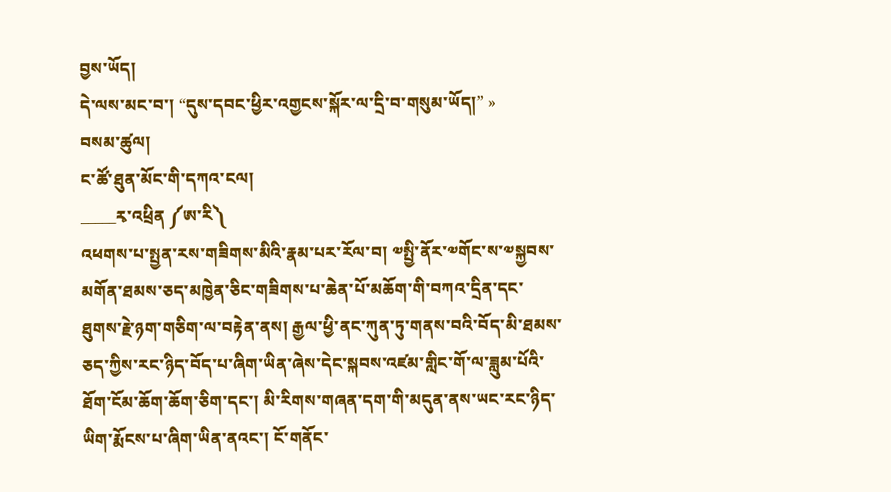བྱས་ཡོད།
དེ་ལས་མང་བ་། “དུས་དབང་ཕྱིར་འགྱངས་སྐོར་ལ་དྲི་བ་གསུམ་ཡོད།” »
བསམ་ཚུལ།
ང་ཚོ་ཐུན་མོང་གི་དཀའ་ངལ།
_____རྭ་འཕྲིན ༼ཨ་རི༽
འཕགས་པ་སྤྱན་རས་གཟིགས་མིའི་རྣམ་པར་རོལ་བ། ༧སྤྱི་ནོར་༧གོང་ས་༧སྐྱབས་མགོན་ཐམས་ཅད་མཁྱེན་ཅིང་གཟིགས་པ་ཆེན་པོ་མཆོག་གི་བཀའ་དྲིན་དང་ཐུགས་རྗེ་ཉག་གཅིག་ལ་བརྟེན་ནས། རྒྱལ་ཕྱི་ནང་ཀུན་ཏུ་གནས་བའི་བོད་མི་ཐམས་ཅད་ཀྱིས་རང་ཉིད་བོད་པ་ཞིག་ཡིན་ཞེས་དེང་སྐབས་འཛམ་གླིང་གོ་ལ་ཟླུམ་པོའི་ཐོག་ངོམ་ཆོག་ཆོག་ཅིག་དང་། མི་རིགས་གཞན་དག་གི་མདུན་ནས་ཡང་རང་ཉིད་ཡིག་རྨོངས་པ་ཞིག་ཡིན་ནའང་། ངོ་གནོང་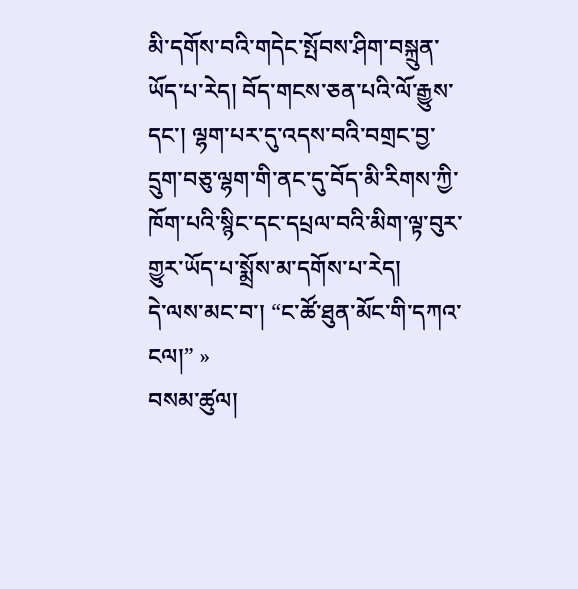མི་དགོས་བའི་གདེང་སྤོབས་ཤིག་བསྐྲུན་ཡོད་པ་རེད། བོད་གངས་ཅན་པའི་ལོ་རྒྱུས་དང་། ལྷག་པར་དུ་འདས་བའི་བགྲང་བྱ་དྲུག་བཅུ་ལྷག་གི་ནང་དུ་བོད་མི་རིགས་ཀྱི་ཁོག་པའི་སྙིང་དང་དཔྲལ་བའི་མིག་ལྟ་བུར་གྱུར་ཡོད་པ་སྨྲོས་མ་དགོས་པ་རེད།
དེ་ལས་མང་བ་། “ང་ཚོ་ཐུན་མོང་གི་དཀའ་ངལ།” »
བསམ་ཚུལ།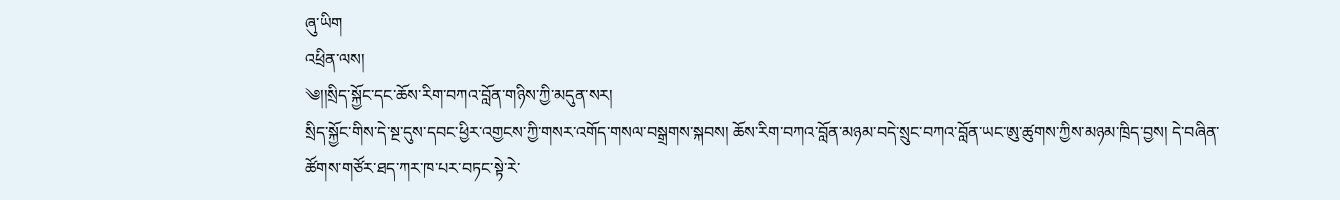ཞུ་ཡིག
འཕྲིན་ལས།
༄།།སྲིད་སྐྱོང་དང་ཆོས་རིག་བཀའ་བློན་གཉིས་ཀྱི་མདུན་སར།
སྲིད་སྐྱོང་གིས་དེ་སྔ་དུས་དབང་ཕྱིར་འགྱངས་ཀྱི་གསར་འགོད་གསལ་བསྒྲགས་སྐབས། ཆོས་རིག་བཀའ་བློན་མཉམ་བདེ་སྲུང་བཀའ་བློན་ཡང་ཨུ་ཚུགས་ཀྱིས་མཉམ་ཁྲིད་བྱས། དེ་བཞིན་ཚོགས་གཙོར་ཐད་ཀར་ཁ་པར་བཏང་སྟེ་རེ་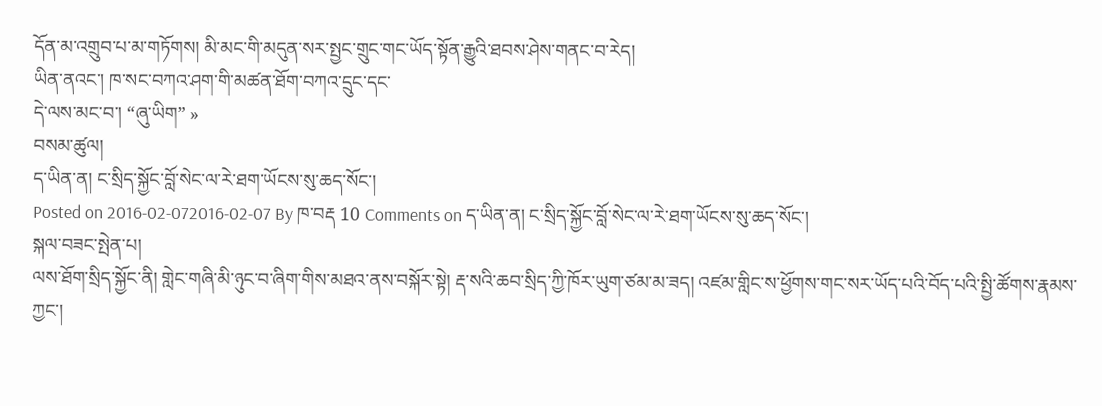དོན་མ་འགྲུབ་པ་མ་གཏོགས། མི་མང་གི་མདུན་སར་སྤྱང་གྲུང་གང་ཡོད་སྟོན་རྒྱུའི་ཐབས་ཤེས་གནང་བ་རེད།
ཡིན་ནའང་། ཁ་སང་བཀའ་ཤག་གི་མཚན་ཐོག་བཀའ་དྲུང་དང་
དེ་ལས་མང་བ་། “ཞུ་ཡིག” »
བསམ་ཚུལ།
ད་ཡིན་ན། ང་སྲིད་སྐྱོང་བློ་སེང་ལ་རེ་ཐག་ཡོངས་སུ་ཆད་སོང་།
Posted on 2016-02-072016-02-07 By ཁ་བརྡ 10 Comments on ད་ཡིན་ན། ང་སྲིད་སྐྱོང་བློ་སེང་ལ་རེ་ཐག་ཡོངས་སུ་ཆད་སོང་།
སྐལ་བཟང་སྤེན་པ།
ལས་ཐོག་སྲིད་སྐྱོང་ནི། གླེང་གཞི་མི་ཉུང་བ་ཞིག་གིས་མཐའ་ནས་བསྐོར་སྟེ། རྡ་སའི་ཆབ་སྲིད་ཀྱི་ཁོར་ཡུག་ཙམ་མ་ཟད། འཛམ་གླིང་ས་ཕྱོགས་གང་སར་ཡོད་པའི་བོད་པའི་སྤྱི་ཚོགས་རྣམས་ཀྱང་།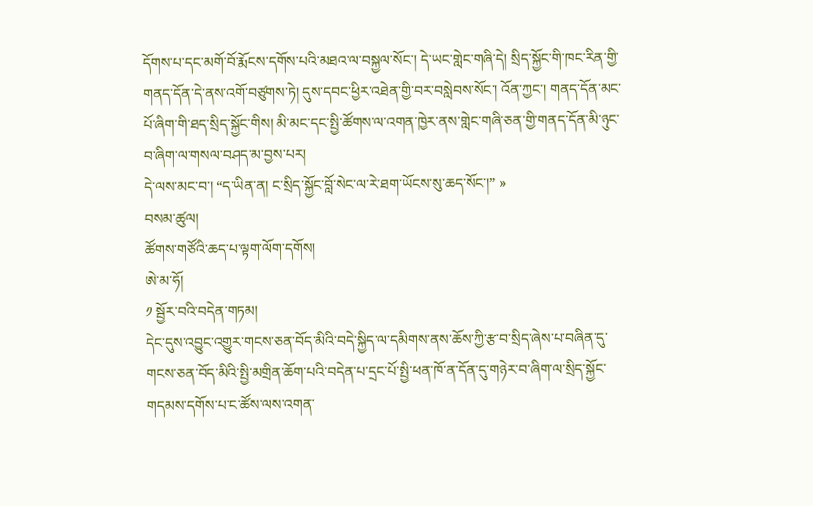དོགས་པ་དང་མགོ་བོ་རྨོངས་དགོས་པའི་མཐའ་ལ་བསྐྱལ་སོང་། དེ་ཡང་གླེང་གཞི་དེ། སྲིད་སྐྱོང་གི་ཁང་རིན་གྱི་གནད་དོན་དེ་ནས་འགོ་བཙུགས་ཏེ། དུས་དབང་ཕྱིར་འཐེན་གྱི་བར་བསླེབས་སོང་། འོན་ཀྱང་། གནད་དོན་མང་པོ་ཞིག་གི་ཐད་སྲིད་སྐྱོང་གིས། མི་མང་དང་སྤྱི་ཚོགས་ལ་འགན་ཁྱེར་ནས་གླེང་གཞི་ཅན་གྱི་གནད་དོན་མི་ཉུང་བ་ཞིག་ལ་གསལ་བཤད་མ་བྱས་པར།
དེ་ལས་མང་བ་། “ད་ཡིན་ན། ང་སྲིད་སྐྱོང་བློ་སེང་ལ་རེ་ཐག་ཡོངས་སུ་ཆད་སོང་།” »
བསམ་ཚུལ།
ཚོགས་གཙོའི་ཆད་པ་ལྟག་ལོག་དགོས།
ཨེ་མ་ཧོ།
༡ སྦྱོར་བའི་བདེན་གཏམ།
དེང་དུས་འབྱུང་འགྱུར་གངས་ཅན་བོད་མིའི་བདེ་སྐྱིད་ལ་དམིགས་ནས་ཆོས་ཀྱི་རྩ་བ་སྲིད་ཞེས་པ་བཞིན་དུ་གངས་ཅན་བོད་མིའི་སྤྱི་མགྲིན་ཆོག་པའི་བདེན་པ་དྲང་པོ་སྤྱི་ཕན་ཁོ་ན་དོན་དུ་གཉེར་བ་ཞིག་ལ་སྲིད་སྐྱོང་གདམས་དགོས་པ་ང་ཚོས་ལས་འགན་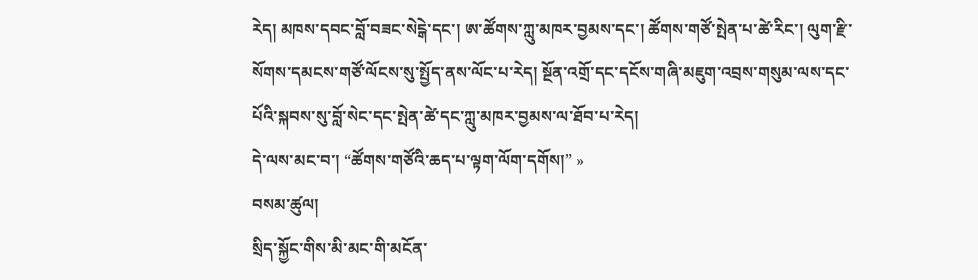རེད། མཁས་དབང་བློ་བཟང་སེངྒེ་དང་། ཨ་ཚོགས་ཀླུ་མཁར་བྱམས་དང་། ཚོགས་གཙོ་སྤེན་པ་ཚེ་རིང་། ལུག་རྫི་སོགས་དམངས་གཙོ་ལོངས་སུ་སྤྱོད་ནས་ལོང་པ་རེད། སྔོན་འགྲོ་དང་དངོས་གཞི་མཇུག་འབྲས་གསུམ་ལས་དང་པོའི་སྐབས་སུ་བློ་སེང་དང་སྤེན་ཚེ་དང་ཀླུ་མཁར་བྱམས་ལ་ཐོབ་པ་རེད།
དེ་ལས་མང་བ་། “ཚོགས་གཙོའི་ཆད་པ་ལྟག་ལོག་དགོས།” »
བསམ་ཚུལ།
སྲིད་སྐྱོང་གིས་མི་མང་གི་མངོན་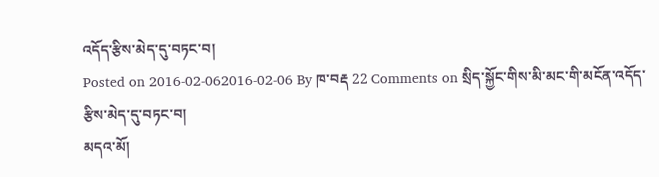འདོད་རྩིས་མེད་དུ་བཏང་བ།
Posted on 2016-02-062016-02-06 By ཁ་བརྡ 22 Comments on སྲིད་སྐྱོང་གིས་མི་མང་གི་མངོན་འདོད་རྩིས་མེད་དུ་བཏང་བ།
མདའ་མོ།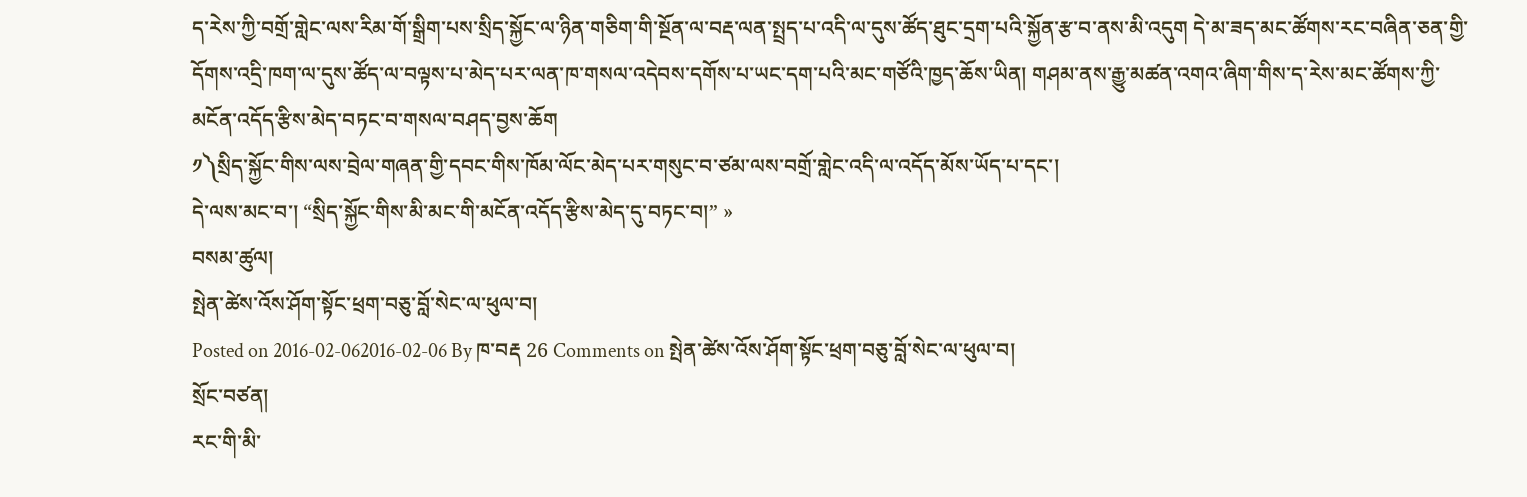ད་རེས་ཀྱི་བགྲོ་གླེང་ལས་རིམ་གོ་སྒྲིག་པས་སྲིད་སྐྱོང་ལ་ཉིན་གཅིག་གི་སྔོན་ལ་བརྡ་ལན་སྤྲད་པ་འདི་ལ་དུས་ཚོད་ཐུང་དྲག་པའི་སྐྱོན་རྩ་བ་ནས་མི་འདུག དེ་མ་ཟད་མང་ཚོགས་རང་བཞིན་ཅན་གྱི་དོགས་འདྲི་ཁག་ལ་དུས་ཚོད་ལ་བལྟས་པ་མེད་པར་ལན་ཁ་གསལ་འདེབས་དགོས་པ་ཡང་དག་པའི་མང་གཙོའི་ཁྱད་ཆོས་ཡིན། གཤམ་ནས་རྒྱུ་མཚན་འགའ་ཞིག་གིས་ད་རེས་མང་ཚོགས་ཀྱི་མངོན་འདོད་རྩིས་མེད་བཏང་བ་གསལ་བཤད་བྱས་ཆོག
༡༽སྲིད་སྐྱོང་གིས་ལས་བྲེལ་གཞན་གྱི་དབང་གིས་ཁོམ་ལོང་མེད་པར་གསུང་བ་ཙམ་ལས་བགྲོ་གླེང་འདི་ལ་འདོད་མོས་ཡོད་པ་དང་།
དེ་ལས་མང་བ་། “སྲིད་སྐྱོང་གིས་མི་མང་གི་མངོན་འདོད་རྩིས་མེད་དུ་བཏང་བ།” »
བསམ་ཚུལ།
སྤེན་ཚེས་འོས་ཤོག་སྟོང་ཕྲག་བཅུ་བློ་སེང་ལ་ཕུལ་བ།
Posted on 2016-02-062016-02-06 By ཁ་བརྡ 26 Comments on སྤེན་ཚེས་འོས་ཤོག་སྟོང་ཕྲག་བཅུ་བློ་སེང་ལ་ཕུལ་བ།
སྲོང་བཙན།
རང་གི་མི་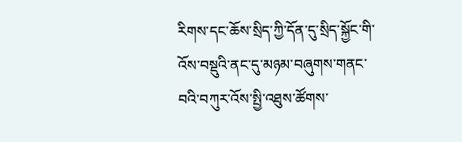རིགས་དང་ཆོས་སྲིད་ཀྱི་དོན་དུ་སྲིད་སྐྱོང་གི་འོས་བསྡུའི་ནང་དུ་མཉམ་བཞུགས་གནང་བའི་བཀུར་འོས་སྤྱི་འཐུས་ཚོགས་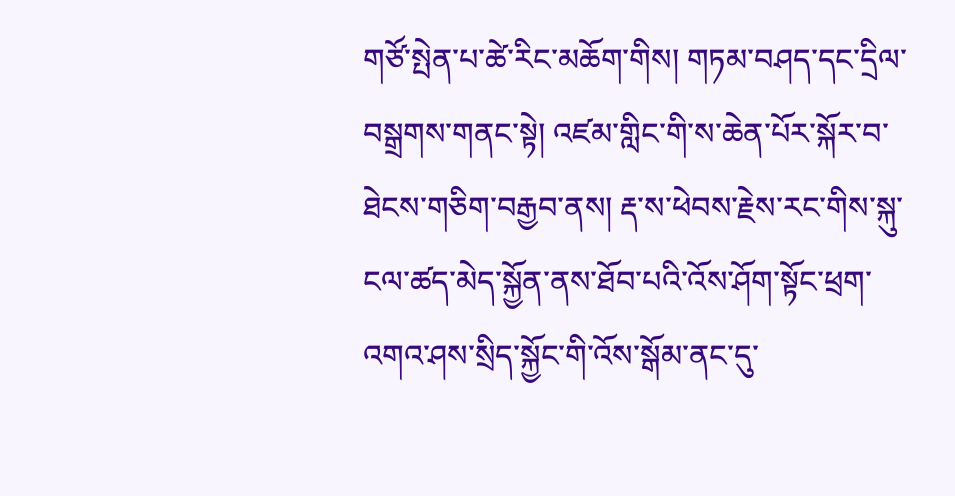གཙོ་སྤེན་པ་ཚེ་རིང་མཆོག་གིས། གཏམ་བཤད་དང་དྲིལ་བསྒྲགས་གནང་སྟེ། འཛམ་གླིང་གི་ས་ཆེན་པོར་སྐོར་བ་ཐེངས་གཅིག་བརྒྱབ་ནས། རྡ་ས་ཕེབས་རྗེས་རང་གིས་སྐུ་ངལ་ཚད་མེད་སྐྱོན་ནས་ཐོབ་པའི་འོས་ཤོག་སྟོང་ཕྲག་འགའ་ཤས་སྲིད་སྐྱོང་གི་འོས་སྒོམ་ནང་དུ་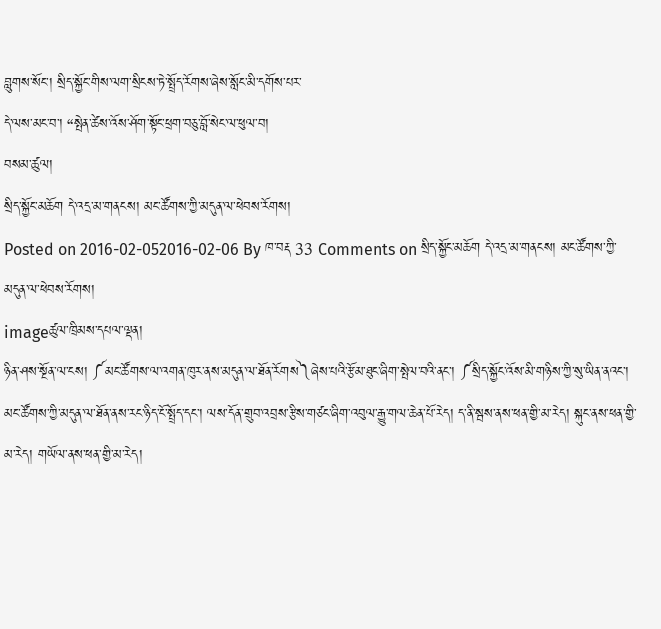བླུགས་སོང་། སྲིད་སྐྱོང་གིས་ལག་སྲིངས་ཏེ་སྤྲོད་རོགས་ཞེས་སློང་མི་དགོས་པར་
དེ་ལས་མང་བ་། “སྤེན་ཚེས་འོས་ཤོག་སྟོང་ཕྲག་བཅུ་བློ་སེང་ལ་ཕུལ་བ།
བསམ་ཚུལ།
སྲིད་སྐྱོང་མཆོག དེ་འདྲ་མ་གནངས། མང་ཚོགས་ཀྱི་མདུན་ལ་ཕེབས་རོགས།
Posted on 2016-02-052016-02-06 By ཁ་བརྡ 33 Comments on སྲིད་སྐྱོང་མཆོག དེ་འདྲ་མ་གནངས། མང་ཚོགས་ཀྱི་མདུན་ལ་ཕེབས་རོགས།
imageཚུལ་ཁྲིམས་དཔལ་ལྡན།
ཉིན་ཤས་སྔོན་ལ་ངས། ༼མང་ཚོགས་ལ་འགན་ཁུར་ནས་མདུན་ལ་ཐོན་རོགས༽ཞེས་པའི་རྩོམ་ཐུང་ཞིག་སྤེལ་བའི་ནང་། ༼སྲིད་སྐྱོང་འོས་མི་གཉིས་ཀྱི་སུ་ཡིན་ནའང་། མང་ཚོགས་ཀྱི་མདུན་ལ་ཐོན་ནས་རང་ཉིད་ངོ་སྤྲོད་དང་། ལས་དོན་གྲུབ་འབྲས་རྩིས་གཙང་ཞིག་འབུལ་རྒྱུ་གལ་ཆེན་པོ་རེད། ད་ནི་སྦས་ནས་ཕན་གྱི་མ་རེད། སྐུང་ནས་ཕན་གྱི་མ་རེད། གཡོལ་ནས་ཕན་གྱི་མ་རེད།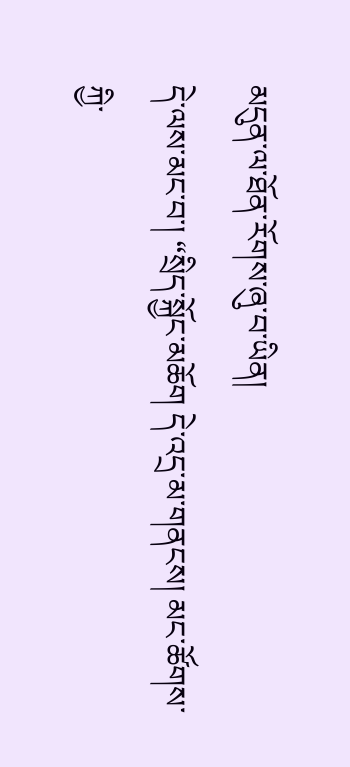མདུན་ལ་ཐོན་རོགས་ཞུ་བ་ཡིན།
དེ་ལས་མང་བ་། “སྲིད་སྐྱོང་མཆོག དེ་འདྲ་མ་གནངས། མང་ཚོགས་ཀྱི་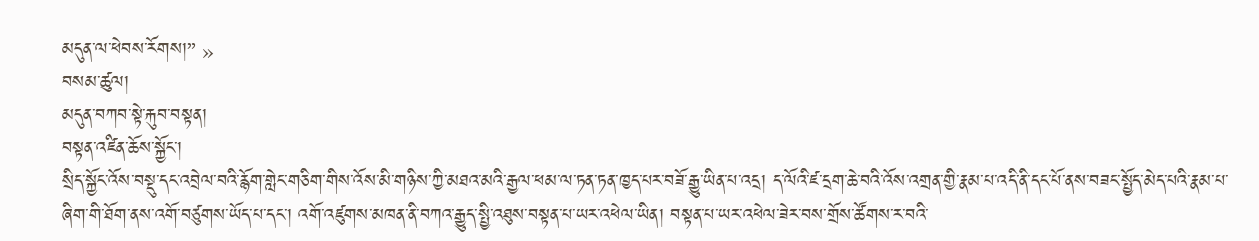མདུན་ལ་ཕེབས་རོགས།” »
བསམ་ཚུལ།
མདུན་བཀབ་སྟེ་རྐུབ་བསྟན།
བསྟན་འཛིན་ཆོས་སྐྱོང་།
སྲིད་སྐྱོང་འོས་བསྡུ་དང་འབྲེལ་བའི་རྙོག་གླེང་གཅིག་གིས་འོས་མི་གཉིས་ཀྱི་མཐའ་མའི་རྒྱལ་ཕམ་ལ་ཏན་ཏན་ཁྱད་པར་བཟོ་རྒྱུ་ཡིན་པ་འདྲ། ད་ལོའི་ཛ་དྲག་ཆེ་བའི་འོས་འགྲན་གྱི་རྣམ་པ་འདི་ནི་དང་པོ་ནས་བཟང་སྤྱོད་མེད་པའི་རྣམ་པ་ཞིག་གི་ཐོག་ནས་འགོ་བཙུགས་ཡོད་པ་དང་། འགོ་འཛུགས་མཁན་ནི་བཀའ་རྒྱུད་སྤྱི་འཐུས་བསྟན་པ་ཡར་འཕེལ་ཡིན། བསྟན་པ་ཡར་འཕེལ་ཟེར་བས་གྲོས་ཚོགས་ར་བའི་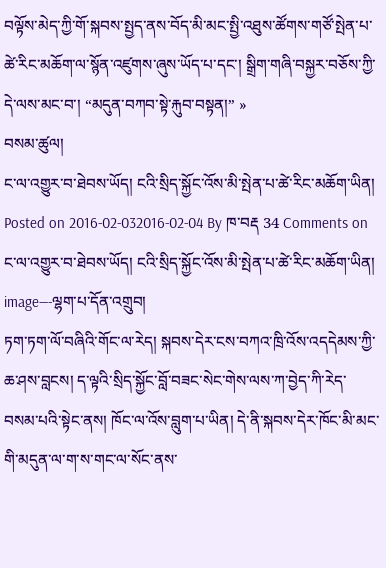བལྟོས་མེད་ཀྱི་གོ་སྐབས་སྤྱད་ནས་བོད་མི་མང་སྤྱི་འཐུས་ཚོགས་གཙོ་སྤེན་པ་ཚེ་རིང་མཆོག་ལ་སྙོན་འཛུགས་ཞུས་ཡོད་པ་དང་། སྒྲིག་གཞི་བསྐྱར་བཅོས་ཀྱི་
དེ་ལས་མང་བ་། “མདུན་བཀབ་སྟེ་རྐུབ་བསྟན།” »
བསམ་ཚུལ།
ང་ལ་འགྱུར་བ་ཐེབས་ཡོད། ངའི་སྲིད་སྐྱོང་འོས་མི་སྤེན་པ་ཚེ་རིང་མཆོག་ཡིན།
Posted on 2016-02-032016-02-04 By ཁ་བརྡ 34 Comments on ང་ལ་འགྱུར་བ་ཐེབས་ཡོད། ངའི་སྲིད་སྐྱོང་འོས་མི་སྤེན་པ་ཚེ་རིང་མཆོག་ཡིན།
image—-ལྷག་པ་དོན་འགྲུབ།
ཏག་ཏག་ལོ་བཞིའི་གོང་ལ་རེད། སྐབས་དེར་ངས་བཀའ་ཁྲི་འོས་འདདེམས་ཀྱི་ཆ་ཤས་བླངས། ད་ལྟའི་སྲིད་སྐྱོང་བློ་བཟང་སེང་གེས་ལས་ཀ་བྱེད་ཀི་རེད་བསམ་པའི་སྟེང་ནས། ཁོང་ལ་འོས་བླུག་པ་ཡིན། དེ་ནི་སྐབས་དེར་ཁོང་མི་མང་གི་མདུན་ལ་ག་ས་གང་ལ་སོང་ནས་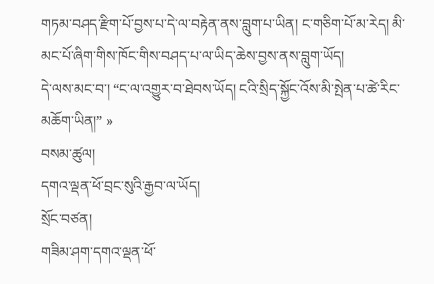གཏམ་བཤད་རྫིག་པོ་བྱས་པ་དེ་ལ་བརྟེན་ནས་བླུག་པ་ཡིན། ང་གཅིག་པོ་མ་རེད། མི་མང་པོ་ཞིག་གིས་ཁོང་གིས་བཤད་པ་ལ་ཡིད་ཆེས་བྱས་ནས་བླུག་ཡོད།
དེ་ལས་མང་བ་། “ང་ལ་འགྱུར་བ་ཐེབས་ཡོད། ངའི་སྲིད་སྐྱོང་འོས་མི་སྤེན་པ་ཚེ་རིང་མཆོག་ཡིན།” »
བསམ་ཚུལ།
དགའ་ལྡན་ཕོ་བྲང་སུའི་རྒྱབ་ལ་ཡོད།
སྲོང་བཙན།
གཟིམ་ཤག་དགའ་ལྡན་ཕོ་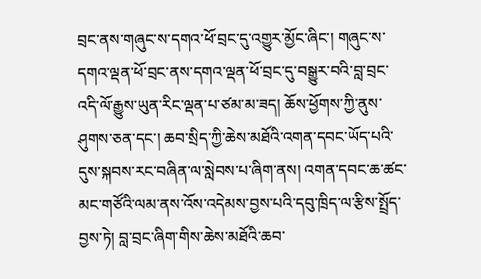བྲང་ནས་གཞུང་ས་དགའ་ཕོ་བྲང་དུ་འགྱུར་མྱོང་ཞིང་། གཞུང་ས་དགའ་ལྡན་ཕོ་བྲང་ནས་དགའ་ལྡན་ཕོ་བྲང་དུ་བསྒྱུར་བའི་བླ་བྲང་འདི་ལོ་རྒྱུས་ཡུན་རིང་ལྡན་པ་ཙམ་མ་ཟད། ཆོས་ཕྱོགས་ཀྱི་ནུས་ཤུགས་ཅན་དང་། ཆབ་སྲིད་ཀྱི་ཆེས་མཐོའི་འགན་དབང་ཡོད་པའི་དུས་སྐབས་རང་བཞིན་ལ་སླེབས་པ་ཞིག་ནས། འགན་དབང་ཆ་ཚང་མང་གཙོའི་ལམ་ནས་འོས་འདེམས་བྱས་པའི་དབུ་ཁྲིད་ལ་རྩིས་སྤྲོད་བྱས་ཏེ། བླ་བྲང་ཞིག་གིས་ཆེས་མཐོའི་ཆབ་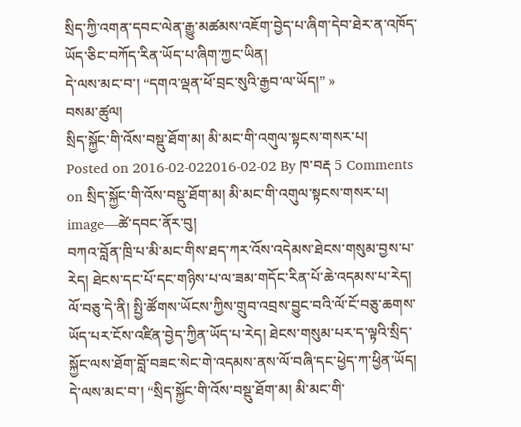སྲིད་ཀྱི་འགན་དབང་ལེན་རྒྱུ་མཚམས་འཇོག་བྱེད་པ་ཞིག་དེབ་ཐེར་ན་འཁོད་ཡོད་ཅིང་བཀོད་རིན་ཡོད་པ་ཞིག་ཀྱང་ཡིན།
དེ་ལས་མང་བ་། “དགའ་ལྡན་ཕོ་བྲང་སུའི་རྒྱབ་ལ་ཡོད།” »
བསམ་ཚུལ།
སྲིད་སྐྱོང་གི་འོས་བསྡུ་ཐོག་མ། མི་མང་གི་འགུལ་སྟངས་གསར་པ།
Posted on 2016-02-022016-02-02 By ཁ་བརྡ 5 Comments on སྲིད་སྐྱོང་གི་འོས་བསྡུ་ཐོག་མ། མི་མང་གི་འགུལ་སྟངས་གསར་པ།
image—ཚེ་དབང་ནོར་བུ།
བཀའ་བློན་ཁྲི་པ་མི་མང་གིས་ཐད་ཀར་འོས་འདེམས་ཐེངས་གསུམ་བྱས་པ་རེད། ཐེངས་དང་པོ་དང་གཉིས་པ་ལ་ཟམ་གདོང་རིན་པོ་ཆེ་འདམས་པ་རེད། ལོ་བཅུ་དེ་ནི། སྤྱི་ཚོགས་ཡོངས་ཀྱིས་གྲུབ་འབྲས་བྱུང་བའི་ལོ་ངོ་བཅུ་ཆགས་ཡོད་པར་ངོས་འཛིན་བྱེད་ཀྱིན་ཡོད་པ་རེད། ཐེངས་གསུམ་པར་ད་ལྟའི་སྲིད་སྐྱོང་ལས་ཐོག་བློ་བཟང་སེང་གེ་འདམས་ནས་ལོ་བཞི་དང་ཕྱེད་ཀ་ཕྱིན་ཡོད།
དེ་ལས་མང་བ་། “སྲིད་སྐྱོང་གི་འོས་བསྡུ་ཐོག་མ། མི་མང་གི་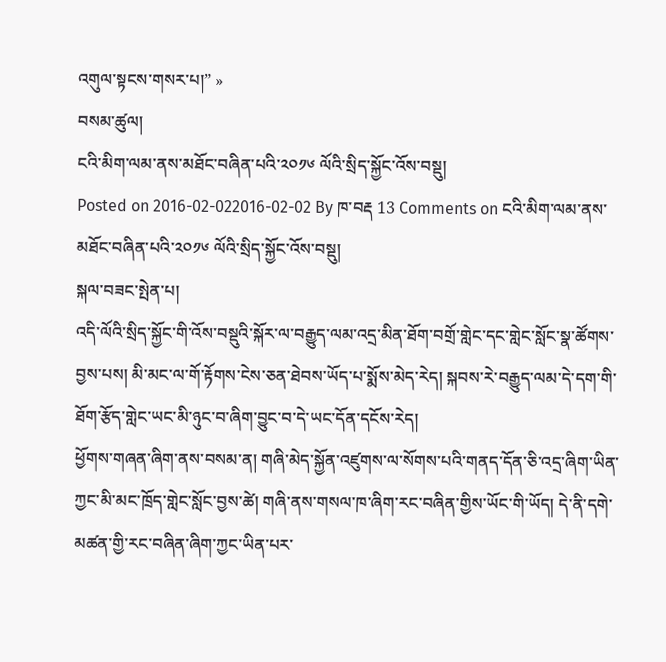འགུལ་སྟངས་གསར་པ།” »
བསམ་ཚུལ།
ངའི་མིག་ལམ་ནས་མཐོང་བཞིན་པའི་༢༠༡༦ ལོའི་སྲིད་སྐྱོང་འོས་བསྡུ།
Posted on 2016-02-022016-02-02 By ཁ་བརྡ 13 Comments on ངའི་མིག་ལམ་ནས་མཐོང་བཞིན་པའི་༢༠༡༦ ལོའི་སྲིད་སྐྱོང་འོས་བསྡུ།
སྐལ་བཟང་སྤེན་པ།
འདི་ལོའི་སྲིད་སྐྱོང་གི་འོས་བསྡུའི་སྐོར་ལ་བརྒྱུད་ལམ་འདྲ་མིན་ཐོག་བགྲོ་གླེང་དང་གླེང་སློང་སྣ་ཚོགས་བྱས་པས། མི་མང་ལ་གོ་རྟོགས་ངེས་ཅན་ཐེབས་ཡོད་པ་སྨོས་མེད་རེད། སྐབས་རེ་བརྒྱུད་ལམ་དེ་དག་གི་ཐོག་རྩོད་གླེང་ཡང་མི་ཉུང་བ་ཞིག་བྱུང་བ་དེ་ཡང་དོན་དངོས་རེད།
ཕྱོགས་གཞན་ཞིག་ནས་བསམ་ན། གཞི་མེད་སྐྱོན་འཛུགས་ལ་སོགས་པའི་གནད་དོན་ཅི་འདྲ་ཞིག་ཡིན་ཀྱང་མི་མང་ཁྲོད་གླེང་སློང་བྱས་ཚེ། གཞི་ནས་གསལ་ཁ་ཞིག་རང་བཞིན་གྱིས་ཡོང་གི་ཡོད། དེ་ནི་དགེ་མཚན་གྱི་རང་བཞིན་ཞིག་ཀྱང་ཡིན་པར་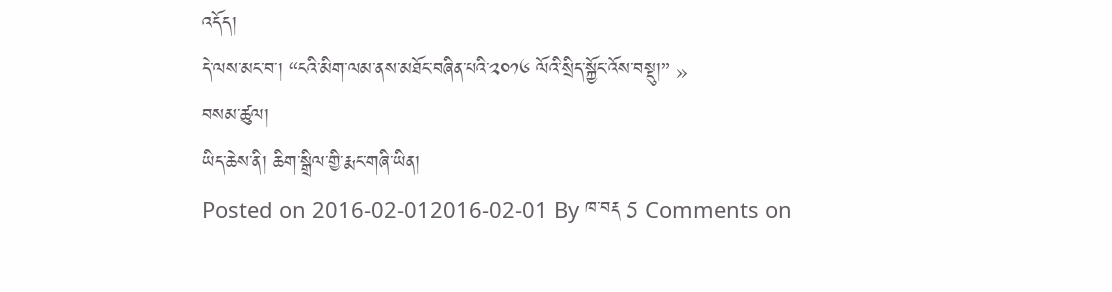འདོད།
དེ་ལས་མང་བ་། “ངའི་མིག་ལམ་ནས་མཐོང་བཞིན་པའི་༢༠༡༦ ལོའི་སྲིད་སྐྱོང་འོས་བསྡུ།” »
བསམ་ཚུལ།
ཡིད་ཆེས་ནི། ཆིག་སྒྲིལ་གྱི་རྨང་གཞི་ཡིན།
Posted on 2016-02-012016-02-01 By ཁ་བརྡ 5 Comments on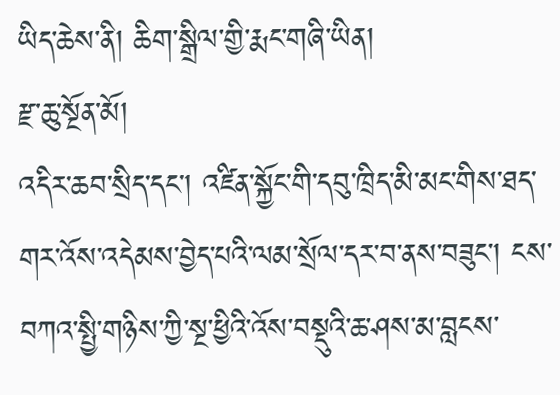ཡིད་ཆེས་ནི། ཆིག་སྒྲིལ་གྱི་རྨང་གཞི་ཡིན།
རྫ་ཆུ་སྔོན་མོ།
འདིར་ཆབ་སྲིད་དང་། འཛིན་སྐྱོང་གི་དབུ་ཁྲིད་མི་མང་གིས་ཐད་གར་འོས་འདེམས་བྱེད་པའི་ལམ་སྲོལ་དར་བ་ནས་བཟུང་། ངས་བཀའ་སྤྱི་གཉིས་ཀྱི་སྔ་ཕྱིའི་འོས་བསྡུའི་ཆ་ཤས་མ་བླངས་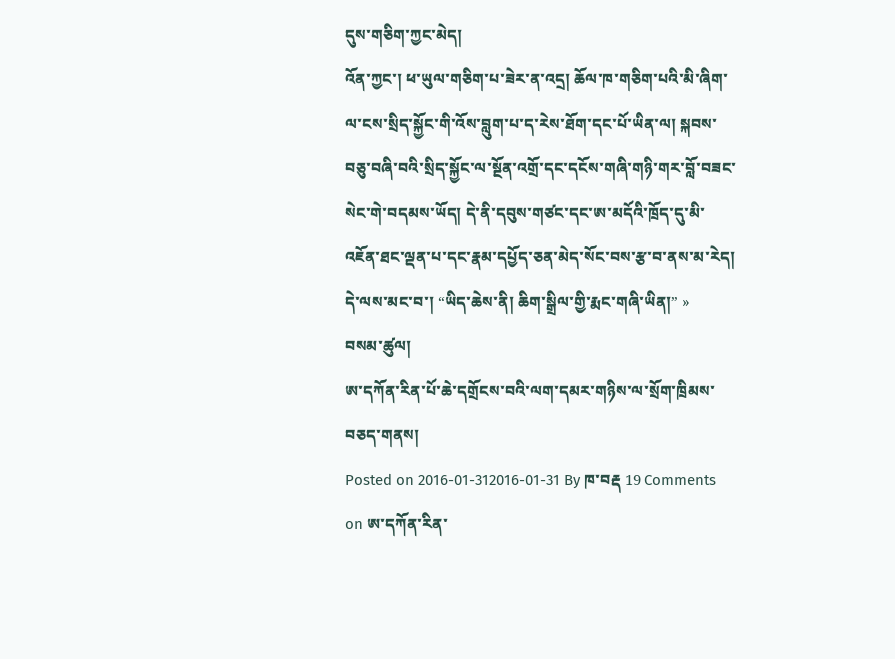དུས་གཅིག་ཀྱང་མེད།
འོན་ཀྱང་། ཕ་ཡུལ་གཅིག་པ་ཟེར་ན་འདྲ། ཆོལ་ཁ་གཅིག་པའི་མི་ཞིག་ལ་ངས་སྲིད་སྐྱོང་གི་འོས་བླུག་པ་ད་རེས་ཐོག་དང་པོ་ཡིན་ལ། སྐབས་བཅུ་བཞི་བའི་སྲིད་སྐྱོང་ལ་སྔོན་འགྲོ་དང་དངོས་གཞི་གཉི་གར་བློ་བཟང་སེང་གེ་བདམས་ཡོད། དེ་ནི་དབུས་གཙང་དང་ཨ་མདོའི་ཁྲོད་དུ་མི་འཇོན་ཐང་ལྡན་པ་དང་རྣམ་དཔྱོད་ཅན་མེད་སོང་བས་རྩ་བ་ནས་མ་རེད།
དེ་ལས་མང་བ་། “ཡིད་ཆེས་ནི། ཆིག་སྒྲིལ་གྱི་རྨང་གཞི་ཡིན།” »
བསམ་ཚུལ།
ཨ་དཀོན་རིན་པོ་ཆེ་དགྲོངས་བའི་ལག་དམར་གཉིས་ལ་སྲོག་ཁྲིམས་བཅད་གནས།
Posted on 2016-01-312016-01-31 By ཁ་བརྡ 19 Comments on ཨ་དཀོན་རིན་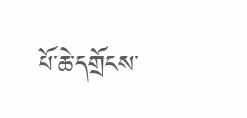པོ་ཆེ་དགྲོངས་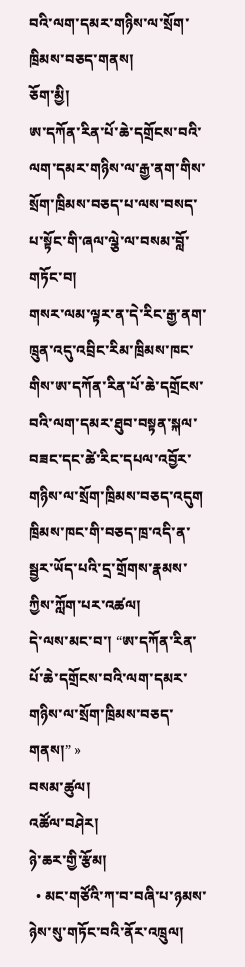བའི་ལག་དམར་གཉིས་ལ་སྲོག་ཁྲིམས་བཅད་གནས།
ཅོག་མྱི།
ཨ་དཀོན་རིན་པོ་ཆེ་དགྲོངས་བའི་ལག་དམར་གཉིས་ལ་རྒྱ་ནག་གིས་སྲོག་ཁྲིམས་བཅད་པ་ལས་བསད་པ་སྟོང་གི་ཞལ་ལྕེ་ལ་བསམ་བློ་གཏོང་བ།
གསར་ལམ་ལྟར་ན་དེ་རིང་རྒྱ་ནག་ཁྲུན་འདུ་འབྲིང་རིམ་ཁྲིམས་ཁང་གིས་ཨ་དཀོན་རིན་པོ་ཆེ་དགྲོངས་བའི་ལག་དམར་ཐུབ་བསྟན་སྐལ་བཟང་དང་ཚེ་རིང་དཔལ་འབྱོར་གཉིས་ལ་སྲོག་ཁྲིམས་བཅད་འདུག ཁྲིམས་ཁང་གི་བཅད་ཁྲ་འདི་ན་སྦྱར་ཡོད་པའི་དྲ་གྲོགས་རྣམས་ཀྱིས་ཀློག་པར་འཚལ།
དེ་ལས་མང་བ་། “ཨ་དཀོན་རིན་པོ་ཆེ་དགྲོངས་བའི་ལག་དམར་གཉིས་ལ་སྲོག་ཁྲིམས་བཅད་གནས།” »
བསམ་ཚུལ།
འཚོལ་བཤེར།
ཉེ་ཆར་གྱི་རྩོམ།
  • མང་གཙོའི་ཀ་བ་བཞི་པ་ཉམས་ཉེས་སུ་གཏོང་བའི་ནོར་འཁྲུལ།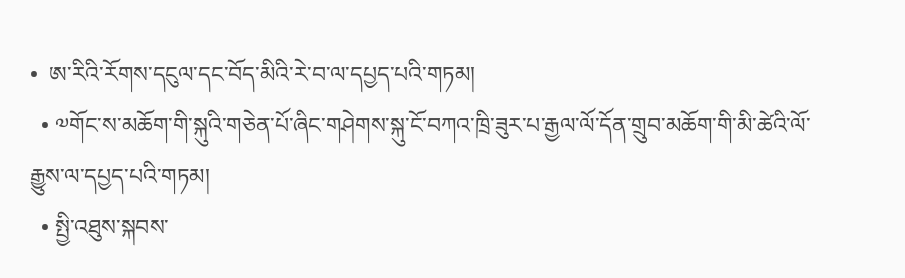•  ཨ་རིའི་རོགས་དངུལ་དང་བོད་མིའི་རེ་བ་ལ་དཔྱད་པའི་གཏམ།
  • ༧གོང་ས་མཆོག་གི་སྐུའི་གཅེན་པོ་ཞིང་གཤེགས་སྐུ་ངོ་བཀའ་ཁྲི་ཟུར་པ་རྒྱལ་ལོ་དོན་གྲུབ་མཆོག་གི་མི་ཚེའི་ལོ་རྒྱུས་ལ་དཔྱད་པའི་གཏམ།
  • སྤྱི་འཐུས་སྐབས་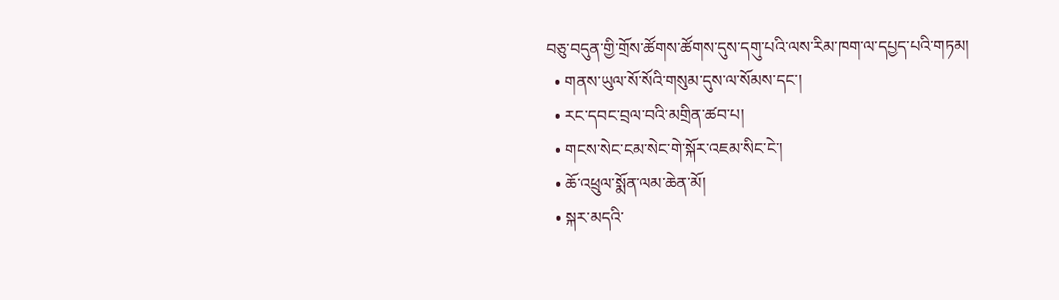བཅུ་བདུན་གྱི་གྲོས་ཚོགས་ཚོགས་དུས་དགུ་པའི་ལས་རིམ་ཁག་ལ་དཔྱད་པའི་གཏམ།
  • གནས་ཡུལ་སོ་སོའི་གསུམ་དུས་ལ་སོམས་དང་།
  • རང་དབང་བྲལ་བའི་མགྲིན་ཚབ་པ།
  • གངས་སེང་ངམ་སེང་གེ་སྐོར་འཇམ་སིང་ངེ་།
  • ཆོ་འཕྲུལ་སྨོན་ལམ་ཆེན་མོ།
  • སྐར་མདའི་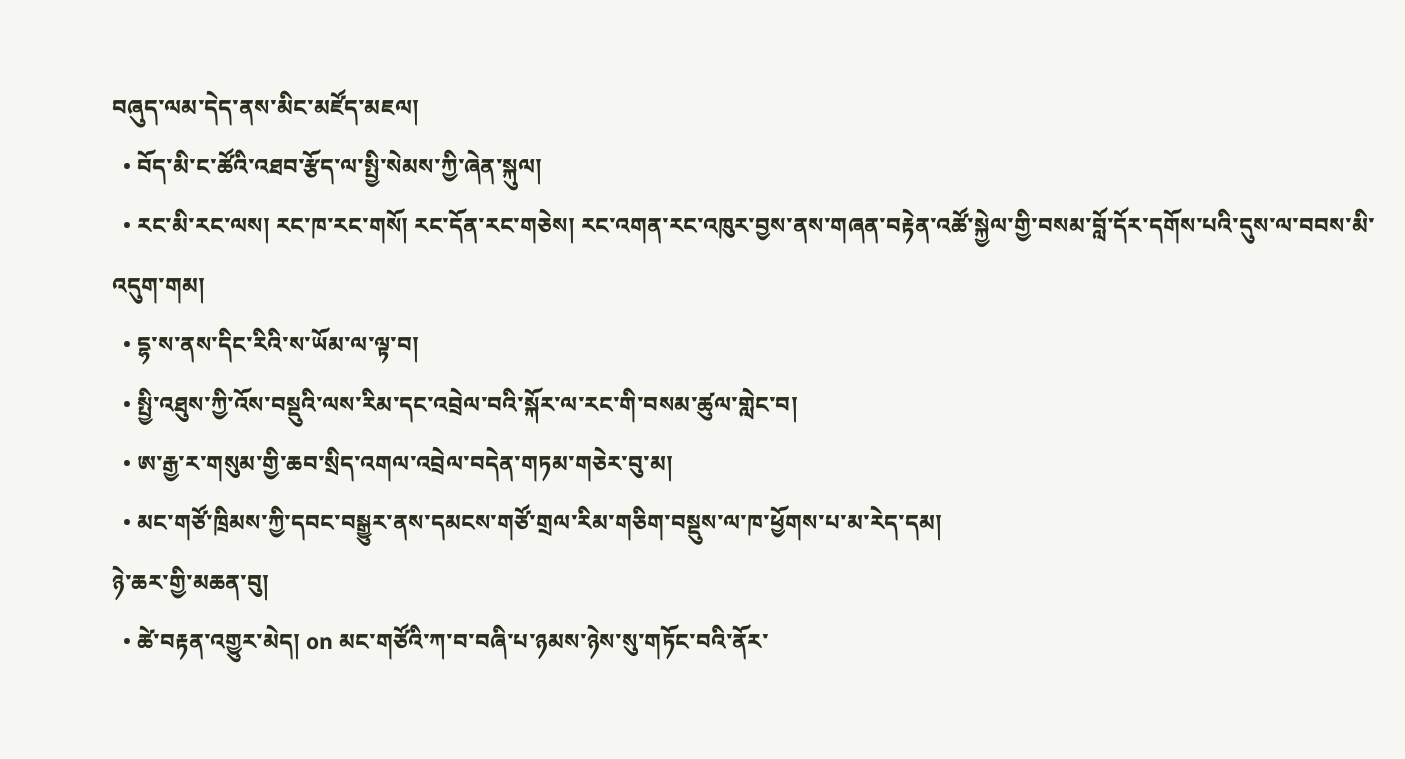བཞུད་ལམ་དེད་ནས་མིང་མཛོད་མཇལ།
  • བོད་མི་ང་ཚོའི་འཐབ་རྩོད་ལ་སྤྱི་སེམས་ཀྱི་ཞེན་སྐུལ།
  • རང་མི་རང་ལས། རང་ཁ་རང་གསོ། རང་དོན་རང་གཅེས། རང་འགན་རང་འཁུར་བྱས་ནས་གཞན་བརྟེན་འཚོ་སྐྱེལ་གྱི་བསམ་བློ་དོར་དགོས་པའི་དུས་ལ་བབས་མི་འདུག་གམ།
  • དྷ་ས་ནས་དིང་རིའི་ས་ཡོམ་ལ་ལྟ་བ།
  • སྤྱི་འཐུས་ཀྱི་འོས་བསྡུའི་ལས་རིམ་དང་འབྲེལ་བའི་སྐོར་ལ་རང་གི་བསམ་ཚུལ་གླེང་བ།
  • ཨ་རྒྱ་ར་གསུམ་གྱི་ཆབ་སྲིད་འགལ་འབྲེལ་བདེན་གཏམ་གཅེར་བུ་མ།
  • མང་གཙོ་ཁྲིམས་ཀྱི་དབང་བསྒྱུར་ནས་དམངས་གཙོ་གྲལ་རིམ་གཅིག་བསྡུས་ལ་ཁ་ཕྱོགས་པ་མ་རེད་དམ།
ཉེ་ཆར་གྱི་མཆན་བུ།
  • ཚེ་བརྟན་འགྱུར་མེད། on མང་གཙོའི་ཀ་བ་བཞི་པ་ཉམས་ཉེས་སུ་གཏོང་བའི་ནོར་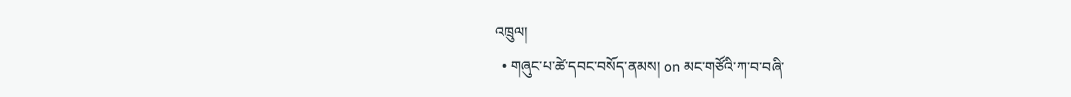འཁྲུལ།
  • གཞུང་པ་ཚེ་དབང་བསོད་ནམས། on མང་གཙོའི་ཀ་བ་བཞི་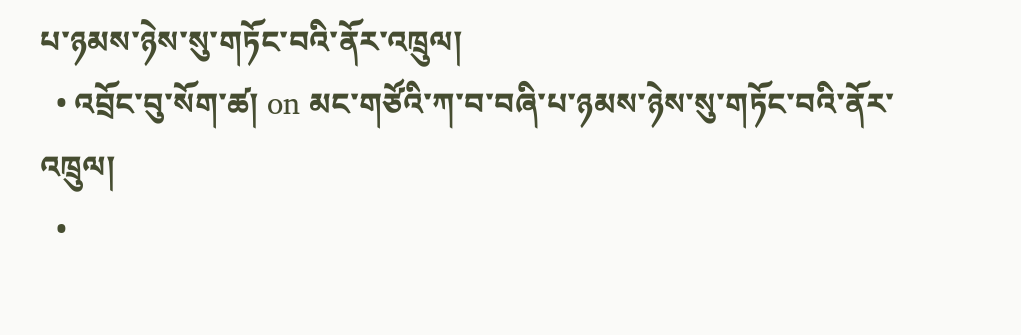པ་ཉམས་ཉེས་སུ་གཏོང་བའི་ནོར་འཁྲུལ།
  • འབྲོང་བུ་སོག་ཚ། on མང་གཙོའི་ཀ་བ་བཞི་པ་ཉམས་ཉེས་སུ་གཏོང་བའི་ནོར་འཁྲུལ།
  •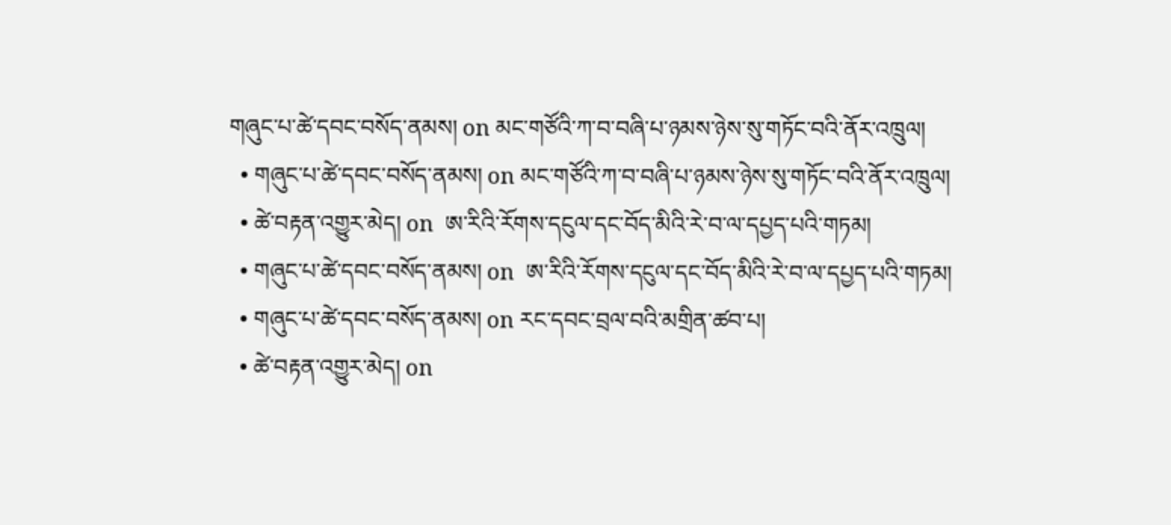གཞུང་པ་ཚེ་དབང་བསོད་ནམས། on མང་གཙོའི་ཀ་བ་བཞི་པ་ཉམས་ཉེས་སུ་གཏོང་བའི་ནོར་འཁྲུལ།
  • གཞུང་པ་ཚེ་དབང་བསོད་ནམས། on མང་གཙོའི་ཀ་བ་བཞི་པ་ཉམས་ཉེས་སུ་གཏོང་བའི་ནོར་འཁྲུལ།
  • ཚེ་བརྟན་འགྱུར་མེད། on  ཨ་རིའི་རོགས་དངུལ་དང་བོད་མིའི་རེ་བ་ལ་དཔྱད་པའི་གཏམ།
  • གཞུང་པ་ཚེ་དབང་བསོད་ནམས། on  ཨ་རིའི་རོགས་དངུལ་དང་བོད་མིའི་རེ་བ་ལ་དཔྱད་པའི་གཏམ།
  • གཞུང་པ་ཚེ་དབང་བསོད་ནམས། on རང་དབང་བྲལ་བའི་མགྲིན་ཚབ་པ།
  • ཚེ་བརྟན་འགྱུར་མེད། on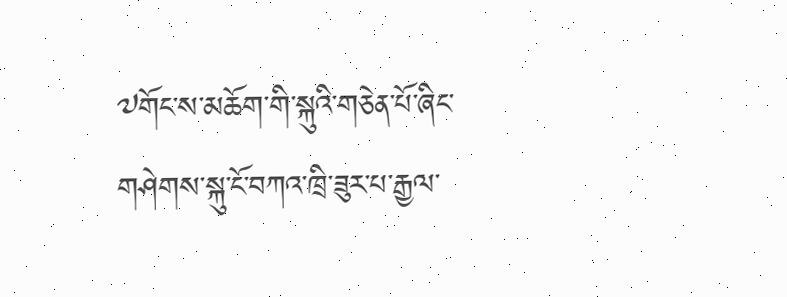༧གོང་ས་མཆོག་གི་སྐུའི་གཅེན་པོ་ཞིང་གཤེགས་སྐུ་ངོ་བཀའ་ཁྲི་ཟུར་པ་རྒྱལ་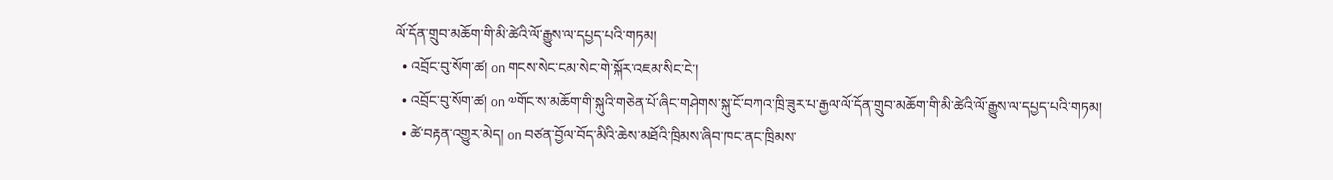ལོ་དོན་གྲུབ་མཆོག་གི་མི་ཚེའི་ལོ་རྒྱུས་ལ་དཔྱད་པའི་གཏམ།
  • འབྲོང་བུ་སོག་ཚ། on གངས་སེང་ངམ་སེང་གེ་སྐོར་འཇམ་སིང་ངེ་།
  • འབྲོང་བུ་སོག་ཚ། on ༧གོང་ས་མཆོག་གི་སྐུའི་གཅེན་པོ་ཞིང་གཤེགས་སྐུ་ངོ་བཀའ་ཁྲི་ཟུར་པ་རྒྱལ་ལོ་དོན་གྲུབ་མཆོག་གི་མི་ཚེའི་ལོ་རྒྱུས་ལ་དཔྱད་པའི་གཏམ།
  • ཚེ་བརྟན་འགྱུར་མེད། on བཙན་བྱོལ་བོད་མིའི་ཆེས་མཐོའི་ཁྲིམས་ཞིབ་ཁང་ནང་ཁྲིམས་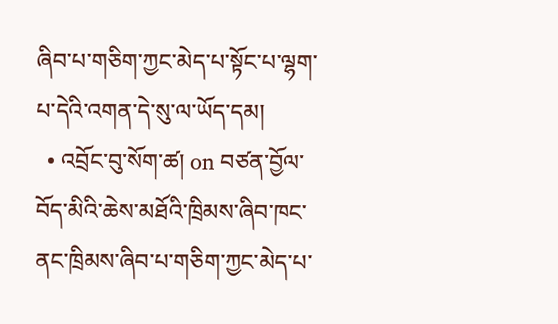ཞིབ་པ་གཅིག་ཀྱང་མེད་པ་སྟོང་པ་ལྷག་པ་དེའི་འགན་དེ་སུ་ལ་ཡོད་དམ།
  • འབྲོང་བུ་སོག་ཚ། on བཙན་བྱོལ་བོད་མིའི་ཆེས་མཐོའི་ཁྲིམས་ཞིབ་ཁང་ནང་ཁྲིམས་ཞིབ་པ་གཅིག་ཀྱང་མེད་པ་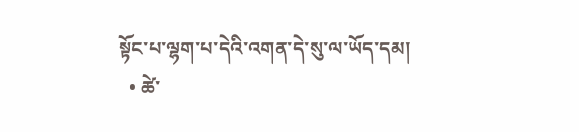སྟོང་པ་ལྷག་པ་དེའི་འགན་དེ་སུ་ལ་ཡོད་དམ།
  • ཚེ་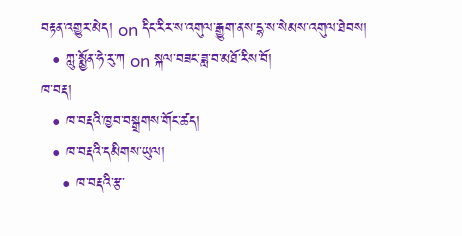བརྟན་འགྱུར་མེད། on དིང་རིར་ས་འགུལ་རྒྱུག་ནས་དྷ་ས་སེམས་འགུལ་ཐེབས།
  • ཀླུ་སྨྱོན་ཧེ་རུ་ཀ on སྐལ་བཟང་ཟླ་བ་མཐོ་རིས་བོ།
ཁ་བརྡ།
  • ཁ་བརྡའི་ཁྱབ་བསྒྲགས་གོང་ཚད།
  • ཁ་བརྡའི་དམིགས་ཡུལ།
    • ཁ་བརྡའི་རྩ་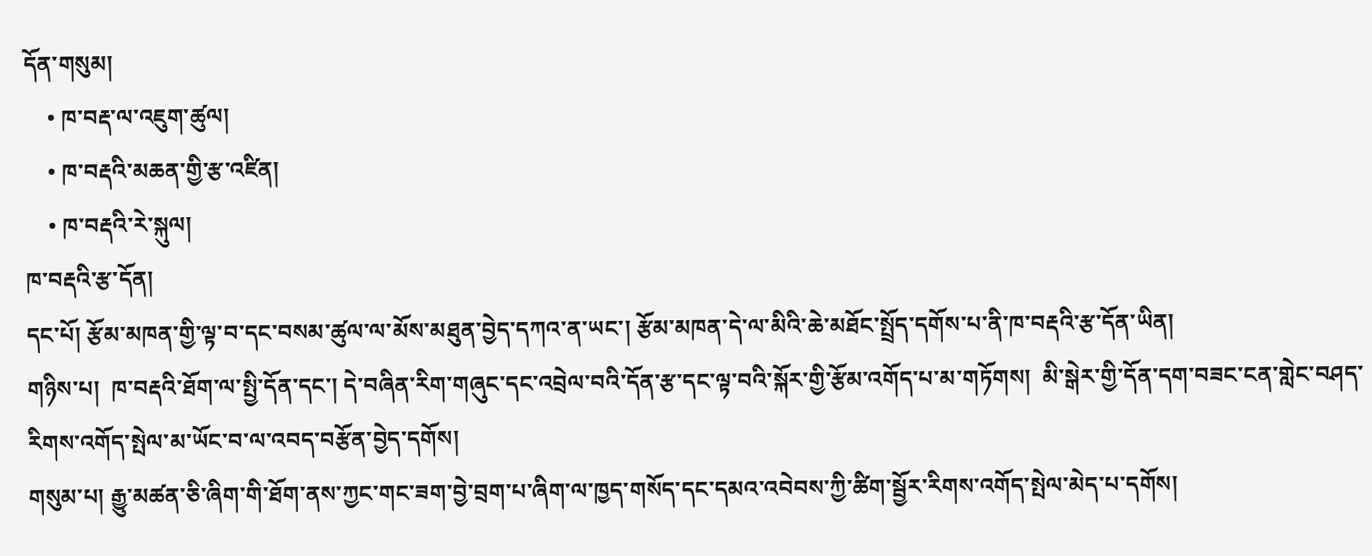དོན་གསུམ།
    • ཁ་བརྡ་ལ་འཇུག་ཚུལ།
    • ཁ་བརྡའི་མཆན་གྱི་རྩ་འཛིན།
    • ཁ་བརྡའི་རེ་སྐུལ།
ཁ་བརྡའི་རྩ་དོན།
དང་པོ། རྩོམ་མཁན་གྱི་ལྟ་བ་དང་བསམ་ཚུལ་ལ་མོས་མཐུན་བྱེད་དཀའ་ན་ཡང་། རྩོམ་མཁན་དེ་ལ་མིའི་ཆེ་མཐོང་སྤྲོད་དགོས་པ་ནི་ཁ་བརྡའི་རྩ་དོན་ཡིན།
གཉིས་པ།  ཁ་བརྡའི་ཐོག་ལ་སྤྱི་དོན་དང་། དེ་བཞིན་རིག་གཞུང་དང་འབྲེལ་བའི་དོན་རྩ་དང་ལྟ་བའི་སྐོར་གྱི་རྩོམ་འགོད་པ་མ་གཏོགས།  མི་སྒེར་གྱི་དོན་དག་བཟང་ངན་གླེང་བཤད་རིགས་འགོད་སྤེལ་མ་ཡོང་བ་ལ་འབད་བརྩོན་བྱེད་དགོས།
གསུམ་པ། རྒྱུ་མཚན་ཅི་ཞིག་གི་ཐོག་ནས་ཀྱང་གང་ཟག་བྱེ་བྲག་པ་ཞིག་ལ་ཁྱད་གསོད་དང་དམའ་འབེབས་ཀྱི་ཚིག་སྦྱོར་རིགས་འགོད་སྤེལ་མེད་པ་དགོས།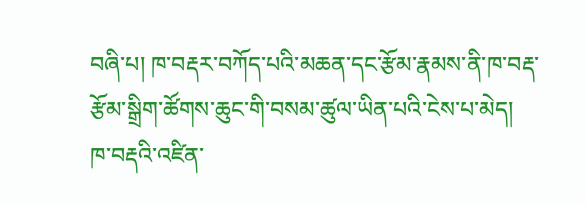བཞི་པ། ཁ་བརྡར་བཀོད་པའི་མཆན་དང་རྩོམ་རྣམས་ནི་ཁ་བརྡ་རྩོམ་སྒྲིག་ཚོགས་ཆུང་གི་བསམ་ཚུལ་ཡིན་པའི་ངེས་པ་མེད།
ཁ་བརྡའི་འཛིན་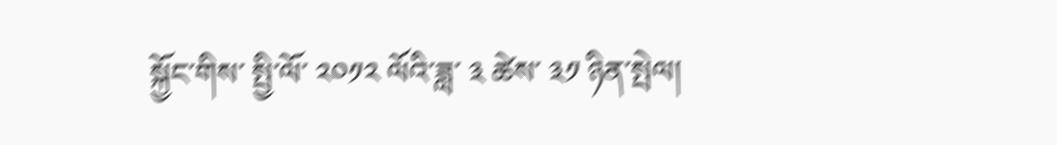སྐྱོང་གིས་ སྤྱི་ལོ་ ༢༠༡༢ ལོའི་ཟླ་ ༣ ཚེས་ ༣༡ ཉིན་སྤེལ།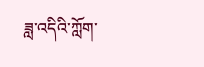ཟླ་འདིའི་ཀློག་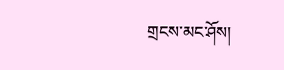གྲངས་མང་ཤོས།